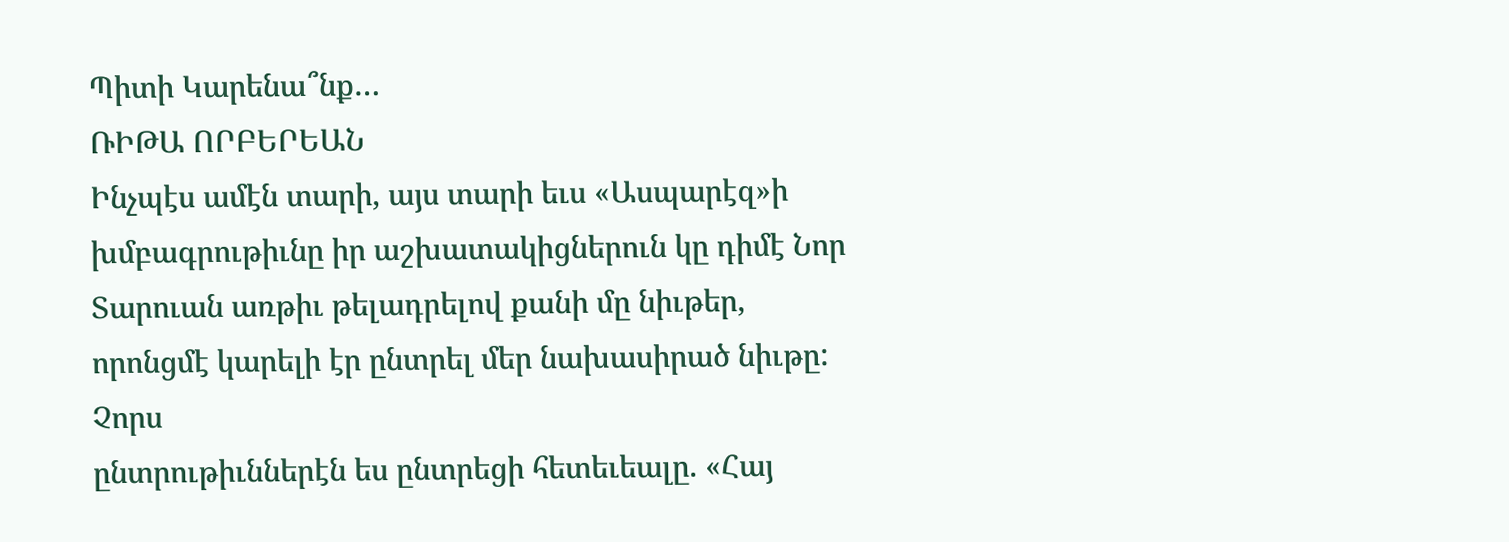Պիտի Կարենա՞նք…
ՌԻԹԱ ՈՐԲԵՐԵԱՆ
Ինչպէս ամէն տարի, այս տարի եւս «Ասպարէզ»ի խմբագրութիւնը իր աշխատակիցներուն կը դիմէ Նոր Տարուան առթիւ թելադրելով քանի մը նիւթեր, որոնցմէ կարելի էր ընտրել մեր նախասիրած նիւթը: Չորս
ընտրութիւններէն ես ընտրեցի հետեւեալը. «Հայ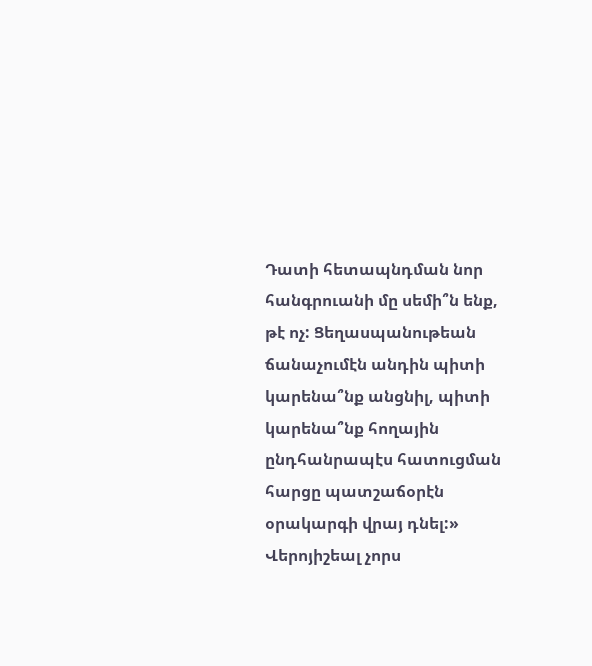Դատի հետապնդման նոր հանգրուանի մը սեմի՞ն ենք, թէ ոչ: Ցեղասպանութեան ճանաչումէն անդին պիտի կարենա՞նք անցնիլ, պիտի կարենա՞նք հողային ընդհանրապէս հատուցման հարցը պատշաճօրէն օրակարգի վրայ դնել:»
Վերոյիշեալ չորս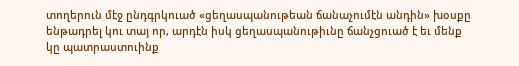տողերուն մէջ ընդգրկուած «ցեղասպանութեան ճանաչումէն անդին» խօսքը ենթադրել կու տայ որ, արդէն իսկ ցեղասպանութիւնը ճանչցուած է եւ մենք կը պատրաստուինք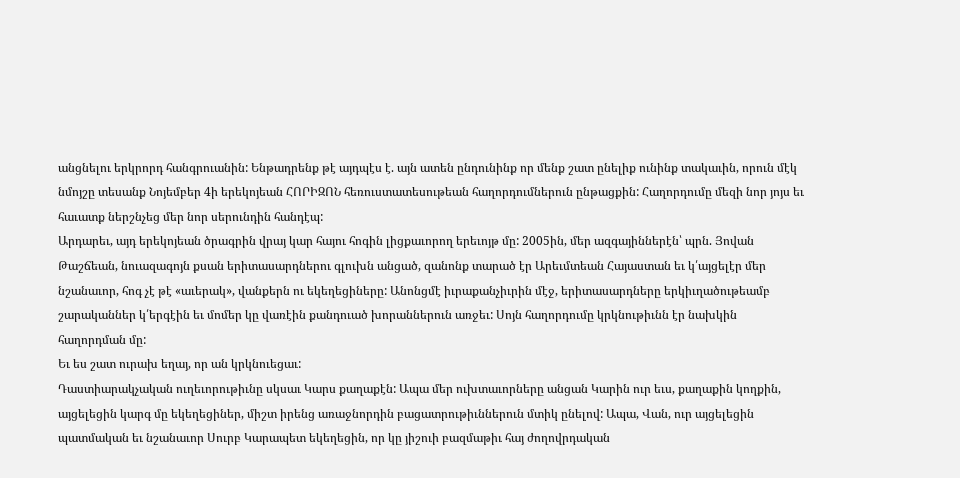անցնելու երկրորդ հանգրուանին: Ենթադրենք թէ այդպէս է. այն ատեն ընդունինք որ մենք շատ ընելիք ունինք տակաւին, որուն մէկ նմոյշը տեսանք Նոյեմբեր 4ի երեկոյեան ՀՈՐԻԶՈՆ հեռուստատեսութեան հաղորդումներուն ընթացքին: Հաղորդումը մեզի նոր յոյս եւ հաւատք ներշնչեց մեր նոր սերունդին հանդէպ:
Արդարեւ, այդ երեկոյեան ծրագրին վրայ կար հայու հոգին լիցքաւորող երեւոյթ մը: 2005ին, մեր ազգայիններէն՝ պրն. Յովան Թաշճեան, նուազագոյն քսան երիտասարդներու գլուխն անցած, զանոնք տարած էր Արեւմտեան Հայաստան եւ կ՛այցելէր մեր նշանաւոր, հոգ չէ թէ «աւերակ», վանքերն ու եկեղեցիները: Անոնցմէ իւրաքանչիւրին մէջ, երիտասարդները երկիւղածութեամբ շարականներ կ՛երգէին եւ մոմեր կը վառէին քանդուած խորաններուն առջեւ: Սոյն հաղորդումը կրկնութիւնն էր նախկին հաղորդման մը:
Եւ ես շատ ուրախ եղայ, որ ան կրկնուեցաւ:
Դաստիարակչական ուղեւորութիւնը սկսաւ Կարս քաղաքէն: Ապա մեր ուխտաւորները անցան Կարին ուր եւս, քաղաքին կողքին, այցելեցին կարգ մը եկեղեցիներ, միշտ իրենց առաջնորդին բացատրութիւններուն մտիկ ընելով: Ապա, Վան, ուր այցելեցին պատմական եւ նշանաւոր Սուրբ Կարապետ եկեղեցին, որ կը յիշուի բազմաթիւ հայ ժողովրդական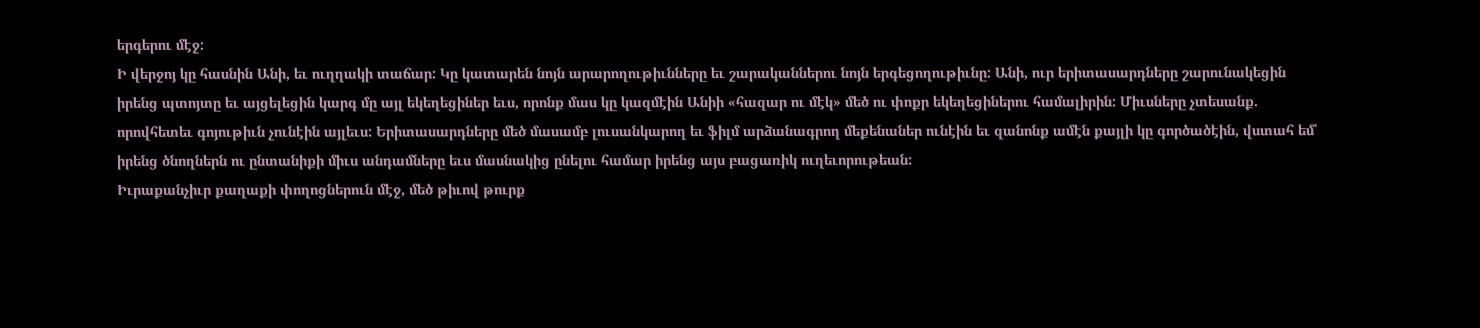երգերու մէջ:
Ի վերջոյ կը հասնին Անի, եւ ուղղակի տաճար: Կը կատարեն նոյն արարողութիւնները եւ շարականներու նոյն երգեցողութիւնը: Անի, ուր երիտասարդները շարունակեցին իրենց պտոյտը եւ այցելեցին կարգ մը այլ եկեղեցիներ եւս, որոնք մաս կը կազմէին Անիի «հազար ու մէկ» մեծ ու փոքր եկեղեցիներու համալիրին: Միւսները չտեսանք. որովհետեւ գոյութիւն չունէին այլեւս: Երիտասարդները մեծ մասամբ լուսանկարող եւ ֆիլմ արձանագրող մեքենաներ ունէին եւ զանոնք ամէն քայլի կը գործածէին, վստահ եմ՝ իրենց ծնողներն ու ընտանիքի միւս անդամները եւս մասնակից ընելու համար իրենց այս բացառիկ ուղեւորութեան:
Իւրաքանչիւր քաղաքի փողոցներուն մէջ, մեծ թիւով թուրք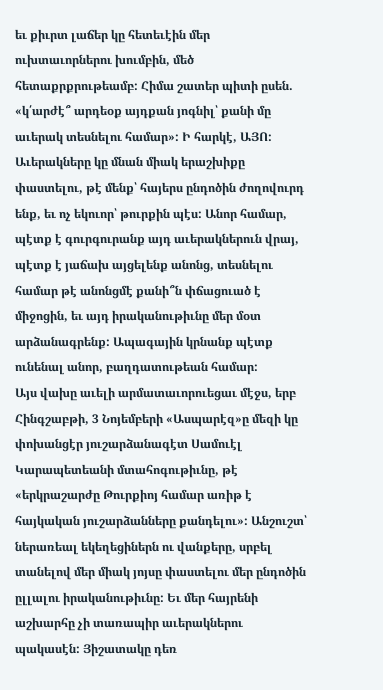եւ քիւրտ լաճեր կը հետեւէին մեր ուխտաւորներու խումբին, մեծ հետաքրքրութեամբ: Հիմա շատեր պիտի ըսեն. «կ՛արժէ՞ արդեօք այդքան յոգնիլ՝ քանի մը աւերակ տեսնելու համար»: Ի հարկէ, ԱՅՈ: Աւերակները կը մնան միակ երաշխիքը փաստելու, թէ մենք՝ հայերս ընդոծին ժողովուրդ ենք, եւ ոչ եկուոր՝ թուրքին պէս: Անոր համար, պէտք է գուրգուրանք այդ աւերակներուն վրայ, պէտք է յաճախ այցելենք անոնց, տեսնելու համար թէ անոնցմէ քանի՞ն փճացուած է միջոցին, եւ այդ իրականութիւնը մեր մօտ արձանագրենք: Ապագային կրնանք պէտք ունենալ անոր, բաղդատութեան համար:
Այս վախը աւելի արմատաւորուեցաւ մէջս, երբ Հինգշաբթի, 3 Նոյեմբերի «Ասպարէզ»ը մեզի կը փոխանցէր յուշարձանագէտ Սամուէլ Կարապետեանի մտահոգութիւնը, թէ «երկրաշարժը Թուրքիոյ համար առիթ է հայկական յուշարձանները քանդելու»: Անշուշտ՝ ներառեալ եկեղեցիներն ու վանքերը, սրբել տանելով մեր միակ յոյսը փաստելու մեր ընդոծին ըլլալու իրականութիւնը: Եւ մեր հայրենի աշխարհը չի տառապիր աւերակներու պակասէն: Յիշատակը դեռ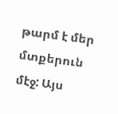թարմ է մեր մտքերուն մէջ: Այս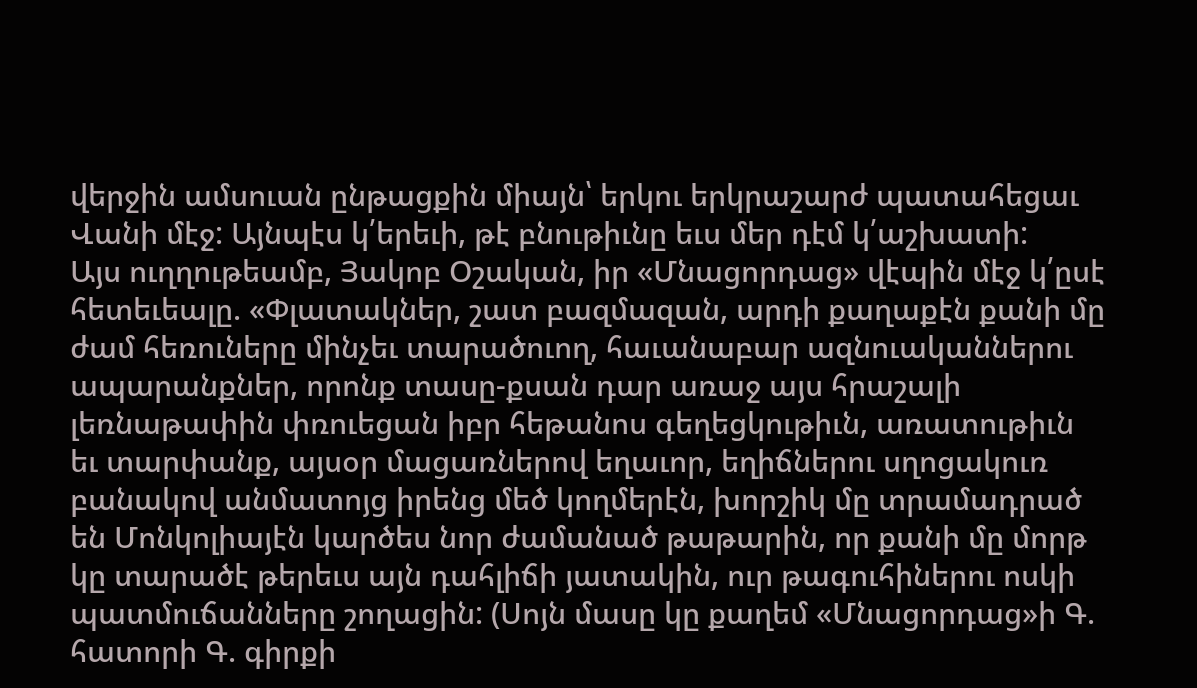վերջին ամսուան ընթացքին միայն՝ երկու երկրաշարժ պատահեցաւ Վանի մէջ: Այնպէս կ՛երեւի, թէ բնութիւնը եւս մեր դէմ կ՛աշխատի:
Այս ուղղութեամբ, Յակոբ Օշական, իր «Մնացորդաց» վէպին մէջ կ՛ըսէ հետեւեալը. «Փլատակներ, շատ բազմազան, արդի քաղաքէն քանի մը ժամ հեռուները մինչեւ տարածուող, հաւանաբար ազնուականներու ապարանքներ, որոնք տասը-քսան դար առաջ այս հրաշալի լեռնաթափին փռուեցան իբր հեթանոս գեղեցկութիւն, առատութիւն եւ տարփանք, այսօր մացառներով եղաւոր, եղիճներու սղոցակուռ բանակով անմատոյց իրենց մեծ կողմերէն, խորշիկ մը տրամադրած են Մոնկոլիայէն կարծես նոր ժամանած թաթարին, որ քանի մը մորթ կը տարածէ թերեւս այն դահլիճի յատակին, ուր թագուհիներու ոսկի պատմուճանները շողացին: (Սոյն մասը կը քաղեմ «Մնացորդաց»ի Գ. հատորի Գ. գիրքի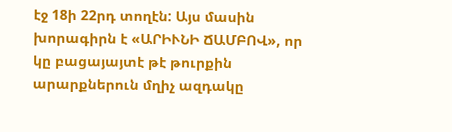էջ 18ի 22րդ տողէն: Այս մասին խորագիրն է «ԱՐԻՒՆԻ ՃԱՄԲՈՎ», որ կը բացայայտէ թէ թուրքին արարքներուն մղիչ ազդակը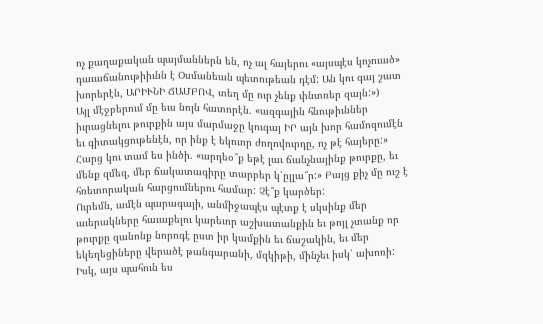ոչ քաղաքական պայմաններն են, ոչ ալ հայերու «այսպէս կոչուած» դաւաճանութիիւնն է Օսմանեան պետութեան դէմ: Ան կու գայ շատ խորերէն, ԱՐԻՒՆԻ ՃԱՄԲՈՎ, տեղ մը ուր չենք փնտռեր զայն:»)
Այլ մէջբերում մը եւս նոյն հատորէն. «ազգային հնութիւններ իւրացնելու թուրքին այս մարմաջը կուգայ ԻՐ այն խոր համոզումէն եւ գիտակցութենէն, որ ինք է եկուոր ժողովուրդը, ոչ թէ հայերը:» Հարց կու տամ ես ինծի. «արդեօ՞ք եթէ լաւ ճանչնայինք թուրքը, եւ մենք զմեզ, մեր ճակատագիրը տարբեր կ՛ըլլա՞ր:» Բայց քիչ մը ուշ է հռետորական հարցումներու համար: Չէ՞ք կարծեր:
Ուրեմն, ամէն պարագայի, անմիջապէս պէտք է սկսինք մեր աւերակները հաւաքելու կարեւոր աշխատանքին եւ թոյլ չտանք որ թուրքը զանոնք նորոգէ ըստ իր կամքին եւ ճաշակին, եւ մեր եկեղեցիները վերածէ թանգարանի, մզկիթի, մինչեւ իսկ՝ ախոռի: Իսկ, այս պահուն ես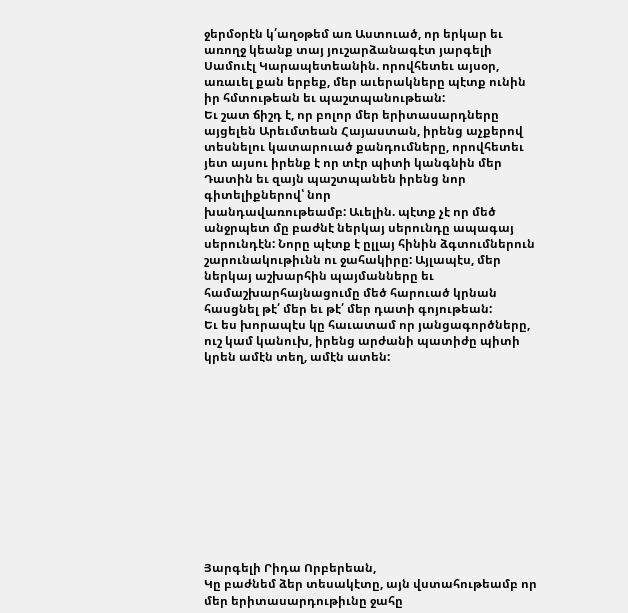ջերմօրէն կ՛աղօթեմ առ Աստուած, որ երկար եւ առողջ կեանք տայ յուշարձանագէտ յարգելի Սամուէլ Կարապետեանին. որովհետեւ այսօր, առաւել քան երբեք, մեր աւերակները պէտք ունին իր հմտութեան եւ պաշտպանութեան:
Եւ շատ ճիշդ է, որ բոլոր մեր երիտասարդները այցելեն Արեւմտեան Հայաստան, իրենց աչքերով տեսնելու կատարուած քանդումները, որովհետեւ յետ այսու իրենք է որ տէր պիտի կանգնին մեր Դատին եւ զայն պաշտպանեն իրենց նոր գիտելիքներով՝ նոր
խանդավառութեամբ: Աւելին. պէտք չէ որ մեծ անջրպետ մը բաժնէ ներկայ սերունդը ապագայ սերունդէն: Նորը պէտք է ըլլայ հինին ձգտումներուն շարունակութիւնն ու ջահակիրը: Այլապէս, մեր ներկայ աշխարհին պայմանները եւ համաշխարհայնացումը մեծ հարուած կրնան հասցնել թէ՛ մեր եւ թէ՛ մեր դատի գոյութեան:
Եւ ես խորապէս կը հաւատամ որ յանցագործները, ուշ կամ կանուխ, իրենց արժանի պատիժը պիտի կրեն ամէն տեղ, ամէն ատեն:












Յարգելի Րիդա Որբերեան,
Կը բաժնեմ ձեր տեսակէտը, այն վստահութեամբ որ մեր երիտասարդութիւնը ջահը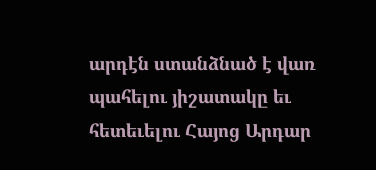արդէն ստանձնած է վառ պահելու յիշատակը եւ հետեւելու Հայոց Արդար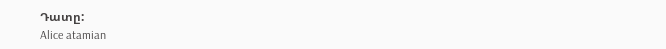Դատը:
Alice atamian